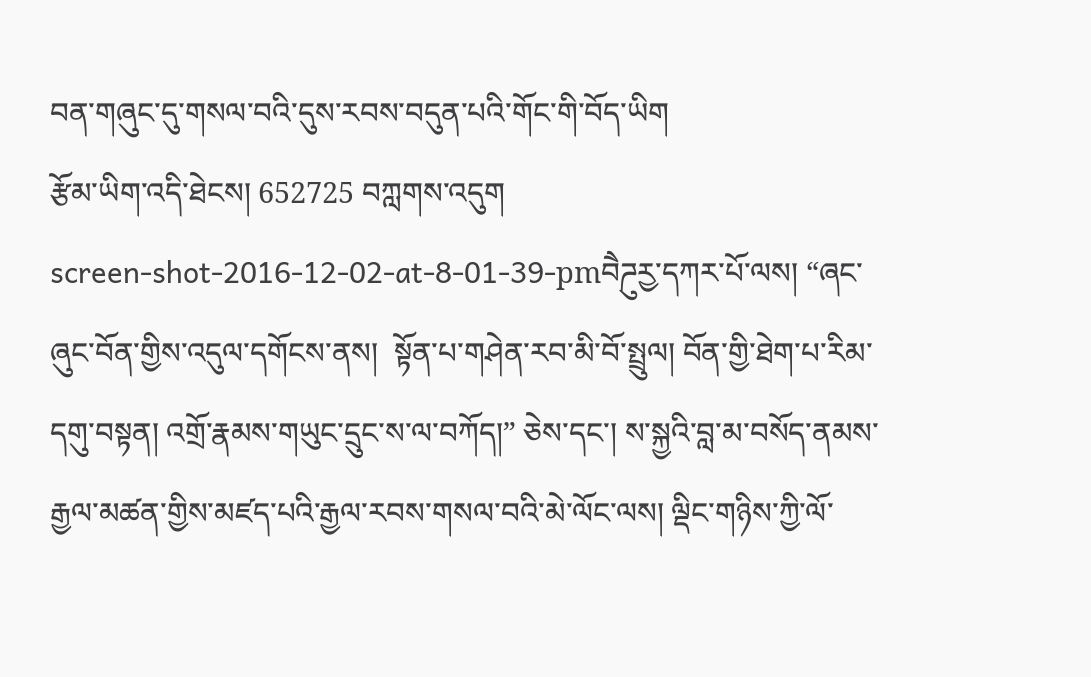བན་གཞུང་དུ་གསལ་བའི་དུས་རབས་བདུན་པའི་གོང་གི་བོད་ཡིག
རྩོམ་ཡིག་འདི་ཐེངས། 652725 བཀླགས་འདུག
screen-shot-2016-12-02-at-8-01-39-pmབཻཌུརྱ་དཀར་པོ་ལས། “ཞང་ཞུང་བོན་གྱིས་འདུལ་དགོངས་ནས།  སྟོན་པ་གཤེན་རབ་མི་བོ་སྤྲུལ། བོན་གྱི་ཐེག་པ་རིམ་དགུ་བསྟན། འགྲོ་རྣམས་གཡུང་དྲུང་ས་ལ་བཀོད།” ཅེས་དང་། ས་སྐྱའི་བླ་མ་བསོད་ནམས་རྒྱལ་མཚན་གྱིས་མཛད་པའི་རྒྱལ་རབས་གསལ་བའི་མེ་ལོང་ལས། ལྡིང་གཉིས་ཀྱི་ལོ་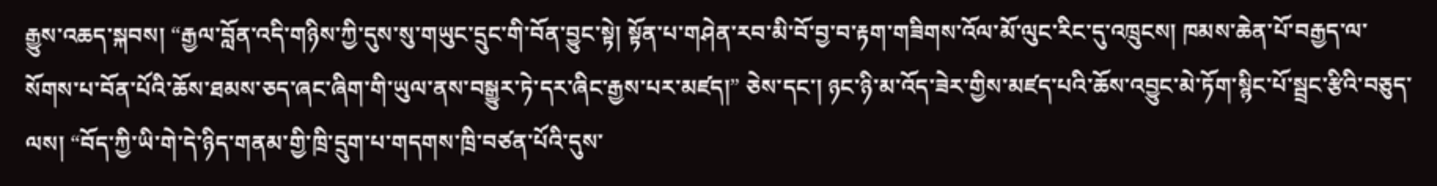རྒྱུས་འཆད་སྐབས། “རྒྱལ་བློན་འདི་གཉིས་ཀྱི་དུས་སུ་གཡུང་དྲུང་གི་བོན་བྱུང་སྟེ། སྟོན་པ་གཤེན་རབ་མི་བོ་བྱ་བ་རྟག་གཟིགས་འོལ་མོ་ལུང་རིང་དུ་འཁྲུངས། ཁམས་ཆེན་པོ་བརྒྱད་ལ་སོགས་པ་བོན་པོའི་ཆོས་ཐམས་ཅད་ཞང་ཞིག་གི་ཡུལ་ནས་བསྒྱུར་ཏེ་དར་ཞིང་རྒྱས་པར་མཛད།” ཅེས་དང་། ཉང་ཉི་མ་འོད་ཟེར་གྱིས་མཛད་པའི་ཆོས་འབྱུང་མེ་ཏོག་སྙིང་པོ་སྦྲང་རྩིའི་བཅུད་ལས། “བོད་ཀྱི་ཡི་གེ་དེ་ཉིད་གནམ་གྱི་ཁྲི་དྲུག་པ་གདགས་ཁྲི་བཙན་པོའི་དུས་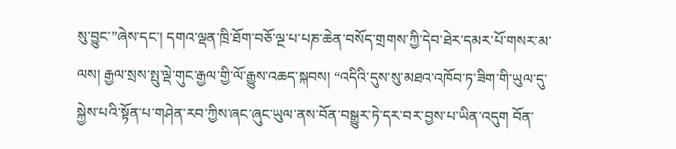སུ་བྱུང་”ཞེས་དང་། དགའ་ལྡན་ཁྲི་ཐོག་བཅོ་ལྔ་པ་པཎ་ཆེན་བསོད་གྲགས་ཀྱི་དེབ་ཐེར་དམར་པོ་གསར་མ་ལས། རྒྱལ་སྲས་སྤུ་ལྡེ་གུང་རྒྱལ་གྱི་ལོ་རྒྱུས་འཆད་སྐབས། “འདིའི་དུས་སུ་མཐའ་འཁོབ་ཏ་ཟིག་གི་ཡུལ་དུ་སྐྱེས་པའི་སྟོན་པ་གཤེན་རབ་ཀྱིས་ཞང་ཞུང་ཡུལ་ནས་བོན་བསྒྱུར་ཏེ་དར་བར་བྱས་པ་ཡིན་འདུག བོན་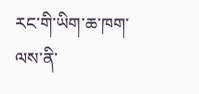རང་གི་ཡིག་ཆ་ཁག་ལས་ནི་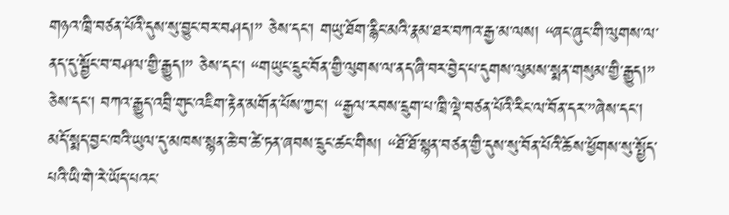གཉའ་ཁྲི་བཙན་པོའི་དུས་སུ་བྱུང་བར་བཤད།” ཅེས་དང་། གཡུ་ཐོག་རྙིང་མའི་རྣམ་ཐར་བཀའ་རྒྱ་མ་ལས། “ཞང་ཞུང་གི་ལུགས་ལ་ནད་དུ་སྦྱོང་བ་བཤལ་གྱི་རྒྱུད།” ཅེས་དང་། “གཡུང་དྲུང་བོན་གྱི་ལུགས་ལ་ནད་ཞི་བར་བྱེད་པ་དུགས་ལུམས་སྨན་གསུམ་གྱི་རྒྱུད།” ཅེས་དང་། བཀའ་རྒྱུད་འབྲི་གུང་འཇིག་རྟེན་མགོན་པོས་ཀྱང་། “རྒྱལ་རབས་དྲུག་པ་ཁྲི་ལྡེ་བཙན་པོའི་རིང་ལ་བོན་དར་”ཞེས་དང་། མདོ་སྨད་བྱང་ཁའི་ཡུལ་དུ་མཁས་སྙན་ཆེ་བ་ཚེ་ཏན་ཞབས་དྲུང་ཚང་གིས། “ཐོ་ཐོ་སྙན་བཙན་གྱི་དུས་སུ་བོན་པོའི་ཆོས་ཕྱོགས་སུ་སྤྱོད་པའི་ཡི་གེ་རེ་ཡོད་པའང་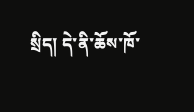སྲིད། དེ་ནི་ཆོས་ཁོ་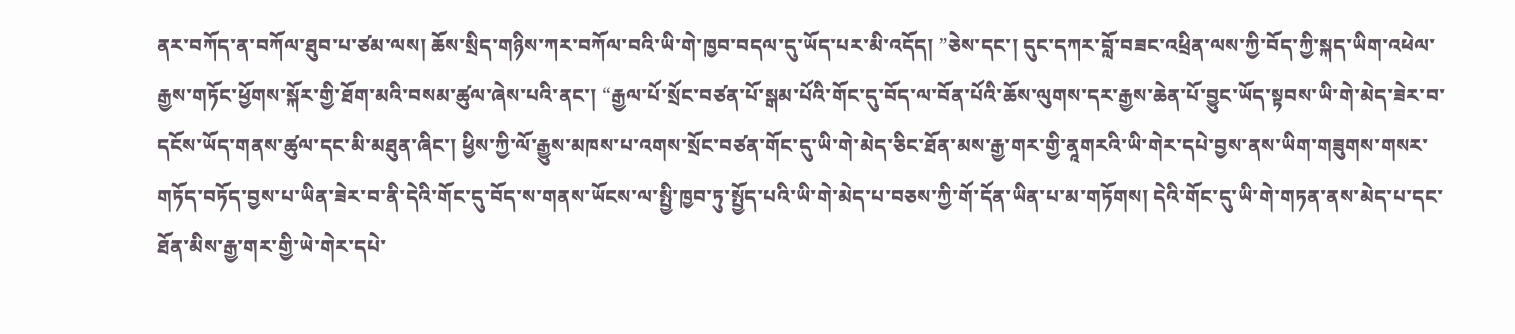ནར་བཀོད་ན་བཀོལ་ཐུབ་པ་ཙམ་ལས། ཆོས་སྲིད་གཉིས་ཀར་བཀོལ་བའི་ཡི་གེ་ཁྱབ་བདལ་དུ་ཡོད་པར་མི་འདོད། ”ཅེས་དང་། དུང་དཀར་བློ་བཟང་འཕྲིན་ལས་ཀྱི་བོད་ཀྱི་སྐད་ཡིག་འཕེལ་རྒྱས་གཏོང་ཕྱོགས་སྐོར་གྱི་ཐོག་མའི་བསམ་ཚུལ་ཞེས་པའི་ནང་། “རྒྱལ་པོ་སྲོང་བཙན་པོ་སྒམ་པོའི་གོང་དུ་བོད་ལ་བོན་པོའི་ཆོས་ལུགས་དར་རྒྱས་ཆེན་པོ་བྱུང་ཡོད་སྟབས་ཡི་གེ་མེད་ཟེར་བ་དངོས་ཡོད་གནས་ཚུལ་དང་མི་མཐུན་ཞིང་། ཕྱིས་ཀྱི་ལོ་རྒྱུས་མཁས་པ་འགས་སྲོང་བཙན་གོང་དུ་ཡི་གེ་མེད་ཅིང་ཐོན་མས་རྒྱ་གར་གྱི་ནཱགརའི་ཡི་གེར་དཔེ་བྱས་ནས་ཡིག་གཟུགས་གསར་གཏོད་བཏོད་བྱས་པ་ཡིན་ཟེར་བ་ནི་དེའི་གོང་དུ་བོད་ས་གནས་ཡོངས་ལ་སྤྱི་ཁྱབ་ཏུ་སྤྱོད་པའི་ཡི་གེ་མེད་པ་བཅས་ཀྱི་གོ་དོན་ཡིན་པ་མ་གཏོགས། དེའི་གོང་དུ་ཡི་གེ་གཏན་ནས་མེད་པ་དང་ཐོན་མིས་རྒྱ་གར་གྱི་ཡེ་གེར་དཔེ་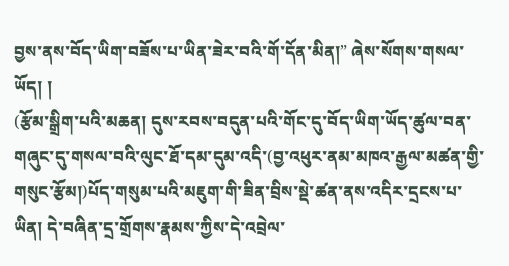བྱས་ནས་བོད་ཡིག་བཟོས་པ་ཡིན་ཟེར་བའི་གོ་དོན་མིན།” ཞེས་སོགས་གསལ་ཡོད། །
(རྩོམ་སྒྲིག་པའི་མཆན། དུས་རབས་བདུན་པའི་གོང་དུ་བོད་ཡིག་ཡོད་ཚུལ་བན་གཞུང་དུ་གསལ་བའི་ལུང་ཐོ་དམ་དུམ་འདི་(བྱ་འཕུར་ནམ་མཁའ་རྒྱལ་མཚན་གྱི་གསུང་རྩོམ།)པོད་གསུམ་པའི་མཇུག་གི་ཟིན་བྲིས་སྡེ་ཚན་ནས་འདིར་དྲངས་པ་ཡིན། དེ་བཞིན་དྲ་གྲོགས་རྣམས་ཀྱིས་དེ་འབྲེལ་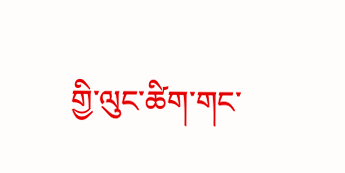གྱི་ལུང་ཚིག་གང་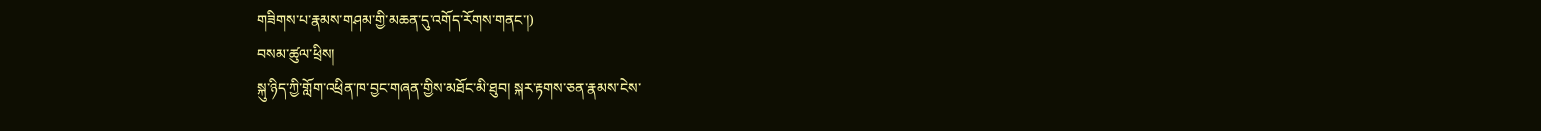གཟིགས་པ་རྣམས་གཤམ་གྱི་མཆན་དུ་འགོད་རོགས་གནང་།)
བསམ་ཚུལ་ཕྲིས།
སྐུ་ཉིད་ཀྱི་གློག་འཕྲིན་ཁ་བྱང་གཞན་གྱིས་མཐོང་མི་ཐུབ། སྐར་རྟགས་ཅན་རྣམས་ངེས་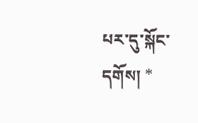པར་དུ་སྐོང་དགོས། *